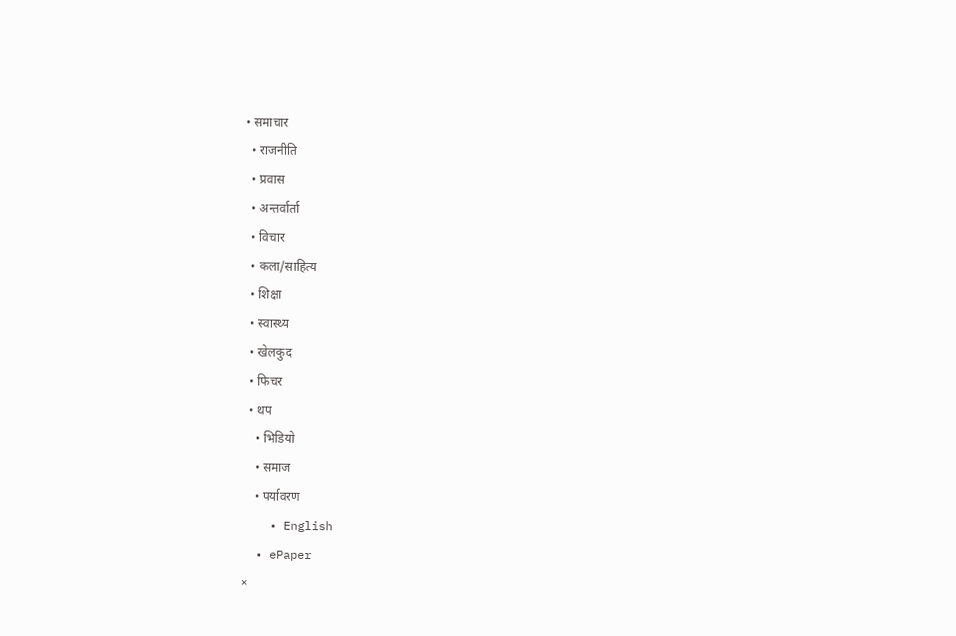• समाचार
  • राजनीति
  • प्रवास
  • अन्तर्वार्ता
  • विचार
  • कला/साहित्य
  • शिक्षा
  • स्वास्थ्य
  • खेलकुद
  • फिचर
  • थप
    • भिडियो
    • समाज
    • पर्यावरण
    • English
  • ePaper
×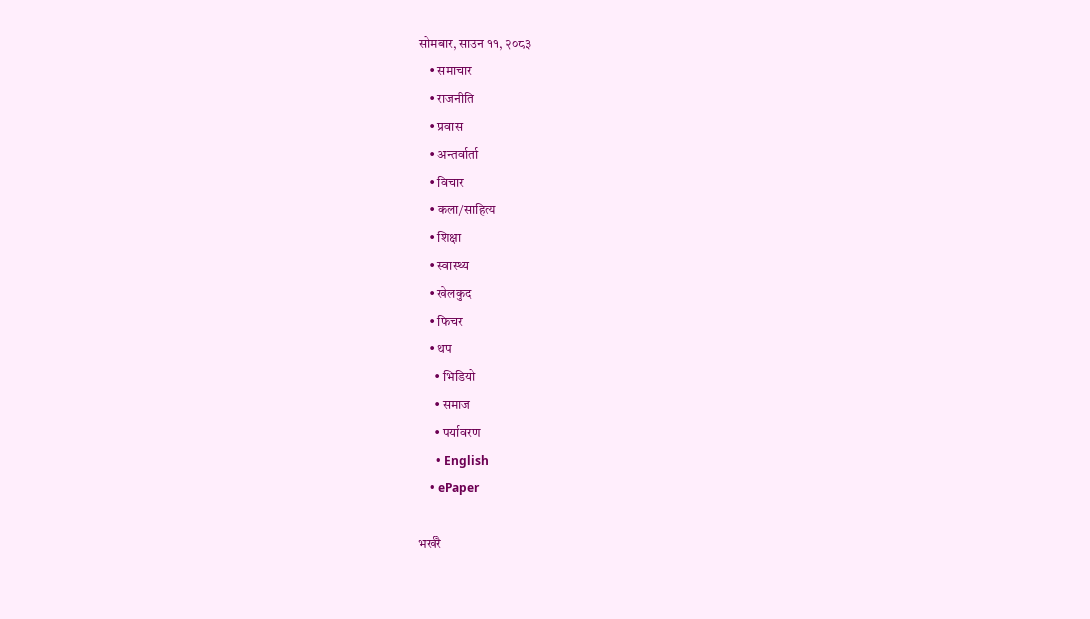सोमबार, साउन ११, २०८३
    • समाचार
    • राजनीति
    • प्रवास
    • अन्तर्वार्ता
    • विचार
    • कला/साहित्य
    • शिक्षा
    • स्वास्थ्य
    • खेलकुद
    • फिचर
    • थप
      • भिडियो
      • समाज
      • पर्यावरण
      • English
    • ePaper

भर्खरै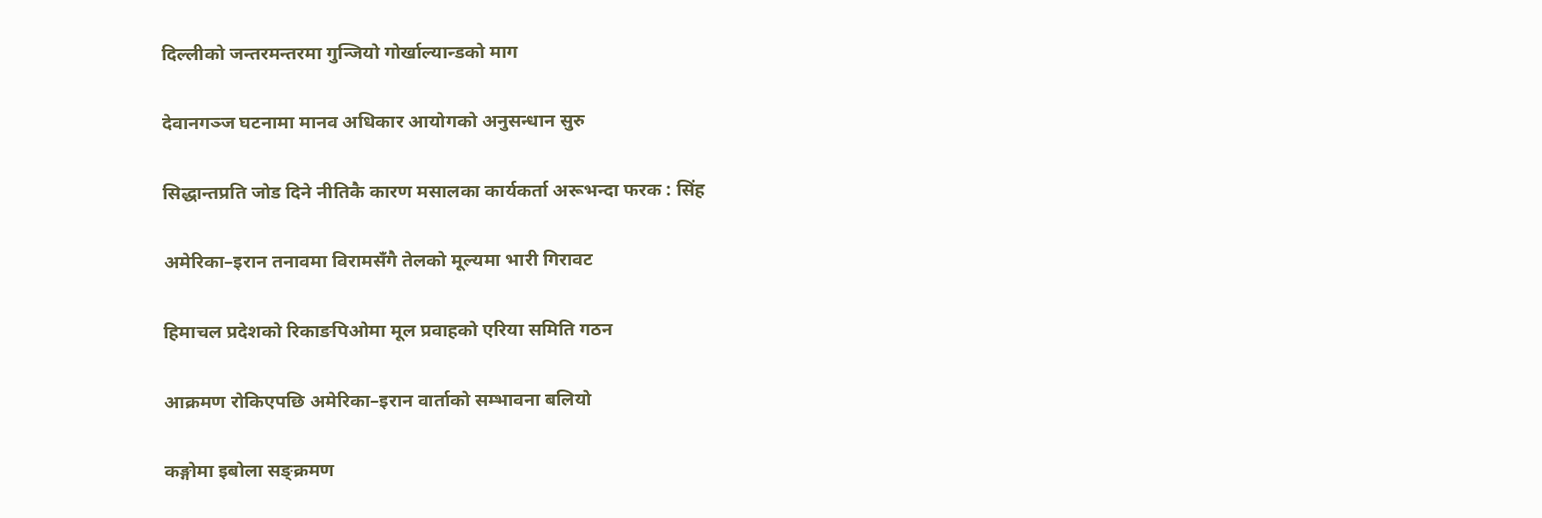दिल्लीको जन्तरमन्तरमा गुन्जियो गोर्खाल्यान्डको माग

देवानगञ्ज घटनामा मानव अधिकार आयोगको अनुसन्धान सुरु

सिद्धान्तप्रति जोड दिने नीतिकै कारण मसालका कार्यकर्ता अरूभन्दा फरक : सिंह

अमेरिका–इरान तनावमा विरामसँगै तेलको मूल्यमा भारी गिरावट

हिमाचल प्रदेशको रिकाङपिओमा मूल प्रवाहको एरिया समिति गठन

आक्रमण रोकिएपछि अमेरिका–इरान वार्ताको सम्भावना बलियो

कङ्गोमा इबोला सङ्क्रमण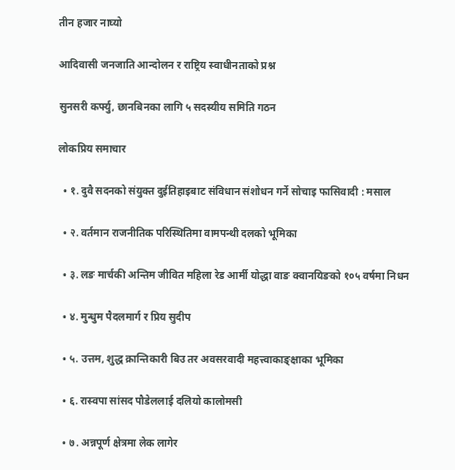तीन हजार नाघ्यो

आदिवासी जनजाति आन्दोलन र राष्ट्रिय स्वाधीनताको प्रश्न

सुनसरी कर्फ्यु, छानबिनका लागि ५ सदस्यीय समिति गठन

लोकप्रिय समाचार

  • १. दुवै सदनको संयुक्त दुईतिहाइबाट संविधान संशोधन गर्ने सोचाइ फासिवादी : मसाल

  • २. वर्तमान राजनीतिक परिस्थितिमा वामपन्थी दलको भूमिका

  • ३. लङ मार्चकी अन्तिम जीवित महिला रेड आर्मी योद्धा वाङ क्वानयिङको १०५ वर्षमा निधन

  • ४. मुन्धुम पैदलमार्ग र प्रिय सुदीप

  • ५. उत्तम, शुद्ध क्रान्तिकारी बिउ तर अवसरवादी महत्त्वाकाङ्क्षाका भूमिका

  • ६. रास्वपा सांसद पौडेललाई दलियो कालोमसी

  • ७. अन्नपूर्ण क्षेत्रमा लेक लागेर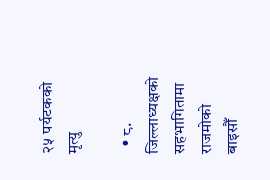२५ पर्यटकको मृत्यु

  • ८. जिल्लाध्यक्षको सहभागितामा राजमोको बाइसौँ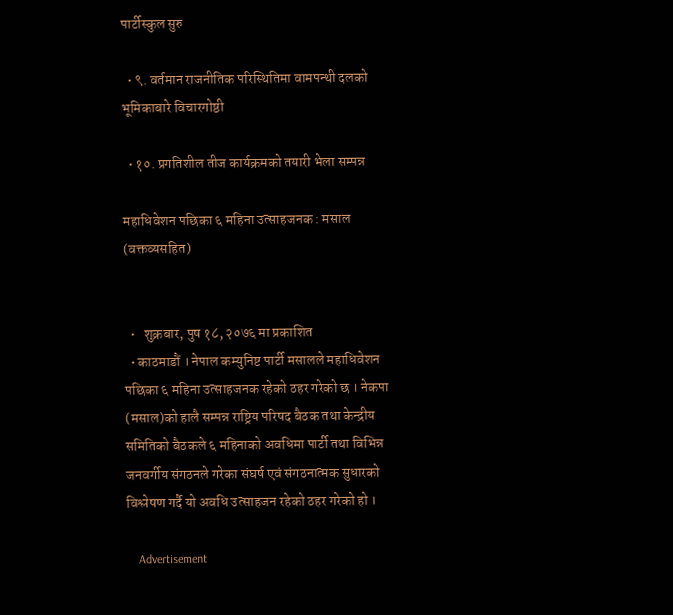पार्टीस्कुल सुरु

  • ९. वर्तमान राजनीतिक परिस्थितिमा वामपन्थी दलको भूमिकाबारे विचारगोष्ठी

  • १०. प्रगतिशील तीज कार्यक्रमको तयारी भेला सम्पन्न

महाधिवेशन पछिका ६ महिना उत्साहजनक : मसाल (वक्तव्यसहित)


  •   शुक्रबार, पुष १८, २०७६ मा प्रकाशित
  • काठमाडौं । नेपाल कम्युनिष्ट पार्टी मसालले महाधिवेशन पछिका ६ महिना उत्साहजनक रहेको ठहर गरेको छ । नेकपा (मसाल)को हालै सम्पन्न राष्ट्रिय परिषद बैठक तथा केन्द्रीय समितिको बैठकले ६ महिनाको अवधिमा पार्टी तथा विभिन्न जनवर्गीय संगठनले गरेका संघर्ष एवं संगठनात्मक सुधारको विश्लेषण गर्दै यो अवधि उत्साहजन रहेको ठहर गरेको हो ।

    Advertisement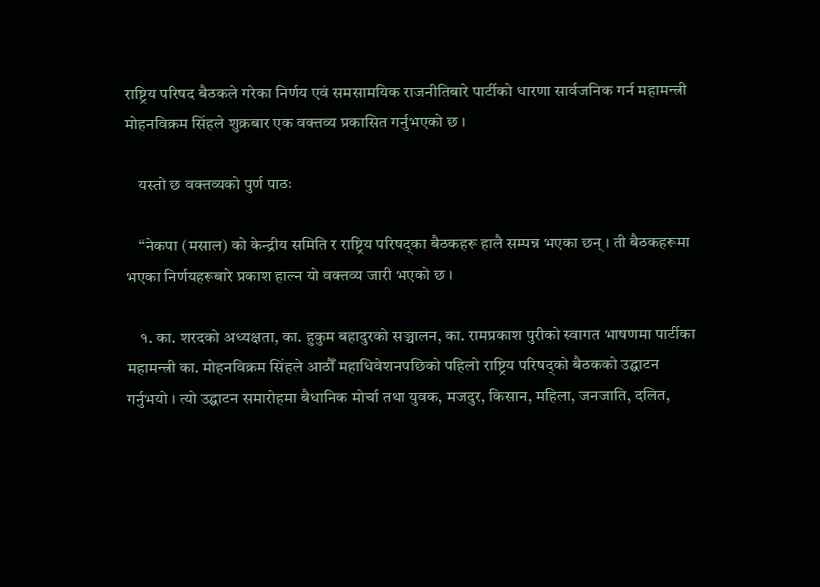राष्ट्रिय परिषद बैठकले गरेका निर्णय एवं समसामयिक राजनीतिबारे पार्टीको धारणा सार्वजनिक गर्न महामन्त्री मोहनविक्रम सिंहले शुक्रबार एक वक्तव्य प्रकासित गर्नुभएको छ ।

    यस्तो छ वक्तव्यको पुर्ण पाठः

    “नेकपा (मसाल) को केन्द्रीय समिति र राष्ट्रिय परिषद्का बैठकहरू हालै सम्पन्न भएका छन् । ती बैठकहरूमा भएका निर्णयहरूबारे प्रकाश हाल्न यो वक्तव्य जारी भएको छ ।

    १. का. शरदको अध्यक्षता, का. हुकुम बहादुरको सञ्चालन, का. रामप्रकाश पुरीको स्वागत भाषणमा पार्टीका महामन्त्री का. मोहनविक्रम सिंहले आठौँ महाधिवेशनपछिको पहिलो राष्ट्रिय परिषद्को बैठकको उद्घाटन गर्नुभयो । त्यो उद्घाटन समारोहमा बैधानिक मोर्चा तथा युवक, मजदुर, किसान, महिला, जनजाति, दलित,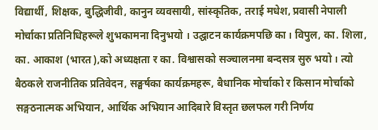विद्यार्थी, शिक्षक, बुद्धिजीवी, कानुन व्यवसायी, सांस्कृतिक, तराई मधेश, प्रवासी नेपाली मोर्चाका प्रतिनिधिहरूले शुभकामना दिनुभयो । उद्घाटन कार्यक्रमपछि का। विपुल, का. शिला, का. आकाश (भारत),को अध्यक्षता र का. विश्वासको सञ्चालनमा बन्दसत्र सुरु भयो । त्यो बैठकले राजनीतिक प्रतिवेदन, सङ्घर्षका कार्यक्रमहरू, बैधानिक मोर्चाको र किसान मोर्चाको सङ्गठनात्मक अभियान, आर्थिक अभियान आदिबारे विस्तृत छलफल गरी निर्णय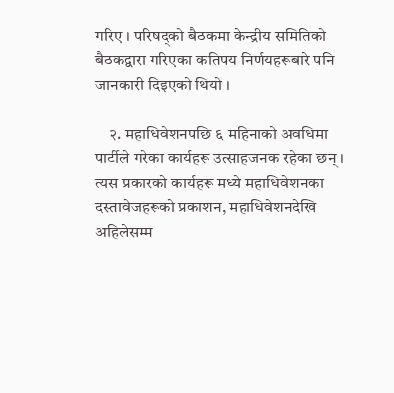गरिए । परिषद्को बैठकमा केन्द्रीय समितिको बैठकद्वारा गरिएका कतिपय निर्णयहरूबारे पनि जानकारी दिइएको थियो ।

    २. महाधिवेशनपछि ६ महिनाको अवधिमा पार्टीले गरेका कार्यहरू उत्साहजनक रहेका छन् । त्यस प्रकारको कार्यहरू मध्ये महाधिवेशनका दस्तावेजहरूको प्रकाशन, महाधिवेशनदेखि अहिलेसम्म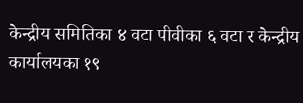केन्द्रीय समितिका ४ वटा पीवीका ६ वटा र केन्द्रीय कार्यालयका १९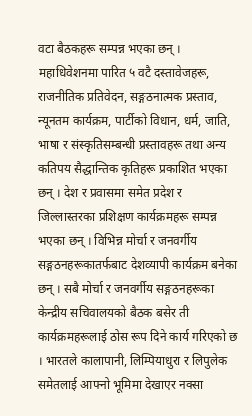वटा बैठकहरू सम्पन्न भएका छन् । महाधिवेशनमा पारित ५ वटै दस्तावेजहरू, राजनीतिक प्रतिवेदन, सङ्गठनात्मक प्रस्ताव, न्यूनतम कार्यक्रम, पार्टीको विधान, धर्म, जाति, भाषा र संस्कृतिसम्बन्धी प्रस्तावहरू तथा अन्य कतिपय सैद्धान्तिक कृतिहरू प्रकाशित भएका छन् । देश र प्रवासमा समेत प्रदेश र जिल्लास्तरका प्रशिक्षण कार्यक्रमहरू सम्पन्न भएका छन् । विभिन्न मोर्चा र जनवर्गीय सङ्गठनहरूकातर्फबाट देशव्यापी कार्यक्रम बनेका छन् । सबै मोर्चा र जनवर्गीय सङ्गठनहरूका केन्द्रीय सचिवालयको बैठक बसेर ती कार्यक्रमहरूलाई ठोस रूप दिने कार्य गरिएको छ । भारतले कालापानी, लिम्पियाधुरा र लिपुलेक समेतलाई आफ्नो भूमिमा देखाएर नक्सा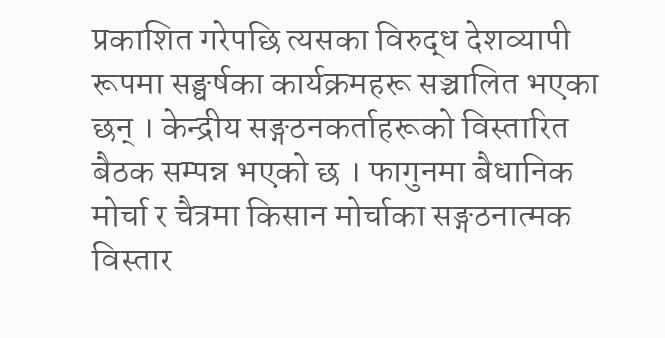प्रकाशित गरेपछि त्यसका विरुद्ध देशव्यापी रूपमा सङ्घर्षका कार्यक्रमहरू सञ्चालित भएका छन् । केन्द्रीय सङ्गठनकर्ताहरूको विस्तारित बैठक सम्पन्न भएको छ । फागुनमा बैधानिक मोर्चा र चैत्रमा किसान मोर्चाका सङ्गठनात्मक विस्तार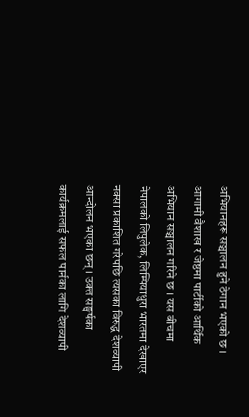अभियानहरू सञ्चालन हुने ठेगान भएको छ । आगामी वैशाख र जेष्ठमा पार्टीको आर्थिक अभियान सञ्चालन गरिने छ । यस बीचमा नेपालको लिपुलेक, लिम्पियाधुरा भारतमा देखाएर नक्सा प्रकाशित गरेपछि त्यसका विरुद्ध देशव्यापी आन्दोलन भएका छन् । उक्त सङ्घर्षका कार्यक्रमलाई सफल पार्नका लागि देशव्यापी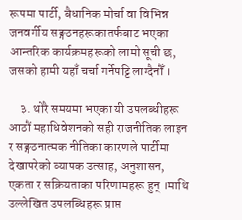रूपमा पार्टी, बैधानिक मोर्चा वा विभिन्न जनवर्गीय सङ्गठनहरूकातर्फबाट भएका आन्तरिक कार्यक्रमहरूको लामो सूची छ, जसको हामी यहाँ चर्चा गर्नेपट्टि लाग्दैनौँ ।

    ३. थोरै समयमा भएका यी उपलब्धीहरू आठौं महाधिवेशनको सही राजनीतिक लाइन र सङ्गठनात्मक नीतिका कारणले पार्टीमा देखापरेको व्यापक उत्साह, अनुशासन, एकता र सक्रियताका परिणामहरू हुन् ।माथि उल्लेखित उपलब्धिहरू प्राप्त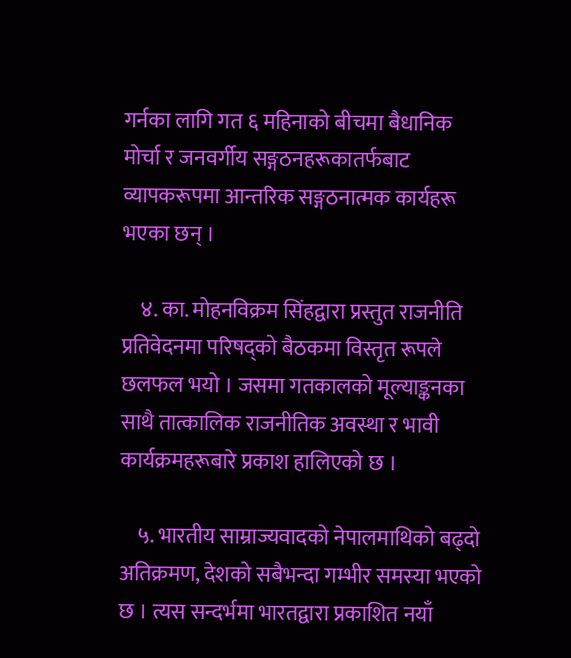गर्नका लागि गत ६ महिनाको बीचमा बैधानिक मोर्चा र जनवर्गीय सङ्गठनहरूकातर्फबाट व्यापकरूपमा आन्तरिक सङ्गठनात्मक कार्यहरू भएका छन् ।

    ४. का. मोहनविक्रम सिंहद्वारा प्रस्तुत राजनीति प्रतिवेदनमा परिषद्को बैठकमा विस्तृत रूपले छलफल भयो । जसमा गतकालको मूल्याङ्कनका साथै तात्कालिक राजनीतिक अवस्था र भावी कार्यक्रमहरूबारे प्रकाश हालिएको छ ।

    ५. भारतीय साम्राज्यवादको नेपालमाथिको बढ्दो अतिक्रमण, देशको सबैभन्दा गम्भीर समस्या भएको छ । त्यस सन्दर्भमा भारतद्वारा प्रकाशित नयाँ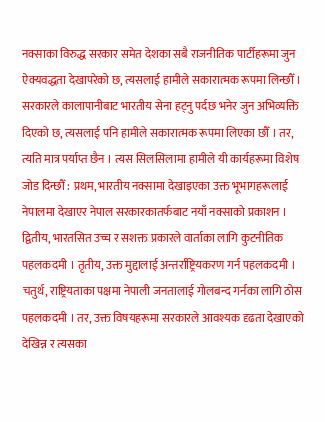नक्साका विरुद्ध सरकार समेत देशका सबै राजनीतिक पार्टीहरूमा जुन ऐक्यवद्धता देखापरेको छ, त्यसलाई हामीले सकारात्मक रूपमा लिन्छौँ । सरकारले कालापानीबाट भारतीय सेना हट्नु पर्दछ भनेर जुन अभिव्यक्ति दिएको छ, त्यसलाई पनि हामीले सकारात्मक रूपमा लिएका छौँ । तर, त्यति मात्र पर्याप्त छैन । त्यस सिलसिलामा हामीले यी कार्यहरूमा विशेष जोड दिन्छौँ : प्रथम, भारतीय नक्सामा देखाइएका उक्त भूभागहरूलाई नेपालमा देखाएर नेपाल सरकारकातर्फबाट नयाँ नक्साको प्रकाशन । द्वितीय, भारतसित उच्च र सशक्त प्रकारले वार्ताका लागि कुटनीतिक पहलकदमी । तृतीय, उक्त मुद्दालाई अन्तर्राष्ट्रियकरण गर्न पहलकदमी । चतुर्थ, राष्ट्रियताका पक्षमा नेपाली जनतालाई गोलबन्द गर्नका लागि ठोस पहलकदमी । तर, उक्त विषयहरूमा सरकारले आवश्यक दृढता देखाएको देखिन्न र त्यसका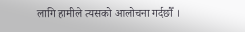लागि हामीले त्यसको आलोचना गर्दछौँ ।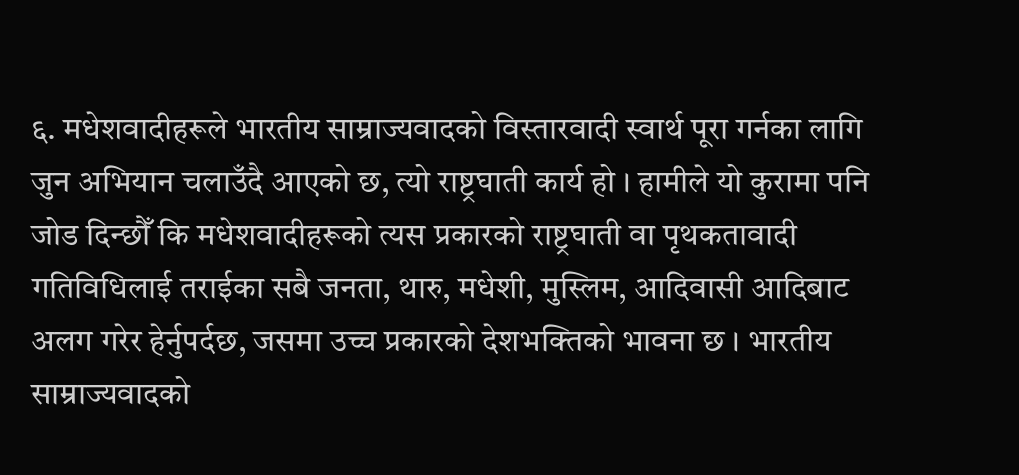६. मधेशवादीहरूले भारतीय साम्राज्यवादको विस्तारवादी स्वार्थ पूरा गर्नका लागि जुन अभियान चलाउँदै आएको छ, त्यो राष्ट्रघाती कार्य हो । हामीले यो कुरामा पनि जोड दिन्छौँ कि मधेशवादीहरूको त्यस प्रकारको राष्ट्रघाती वा पृथकतावादी गतिविधिलाई तराईका सबै जनता, थारु, मधेशी, मुस्लिम, आदिवासी आदिबाट अलग गरेर हेर्नुपर्दछ, जसमा उच्च प्रकारको देशभक्तिको भावना छ । भारतीय साम्राज्यवादको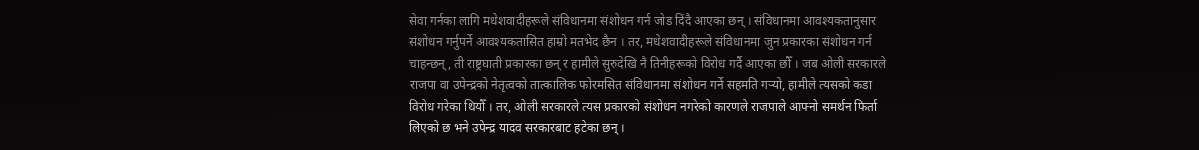सेवा गर्नका लागि मधेशवादीहरूले संविधानमा संशोधन गर्न जोड दिंदै आएका छन् । संविधानमा आवश्यकतानुसार संशोधन गर्नुपर्ने आवश्यकतासित हाम्रो मतभेद छैन । तर, मधेशवादीहरूले संविधानमा जुन प्रकारका संशोधन गर्न चाहन्छन्, ती राष्ट्रघाती प्रकारका छन् र हामीले सुरुदेखि नै तिनीहरूको विरोध गर्दै आएका छौँ । जब ओली सरकारले राजपा वा उपेन्द्रको नेतृत्वको तात्कालिक फोरमसित संविधानमा संशोधन गर्ने सहमति गर्‍यो, हामीले त्यसको कडा विरोध गरेका थियौँ । तर, ओली सरकारले त्यस प्रकारको संशोधन नगरेको कारणले राजपाले आफ्नो समर्थन फिर्ता लिएको छ भने उपेन्द्र यादव सरकारबाट हटेका छन् ।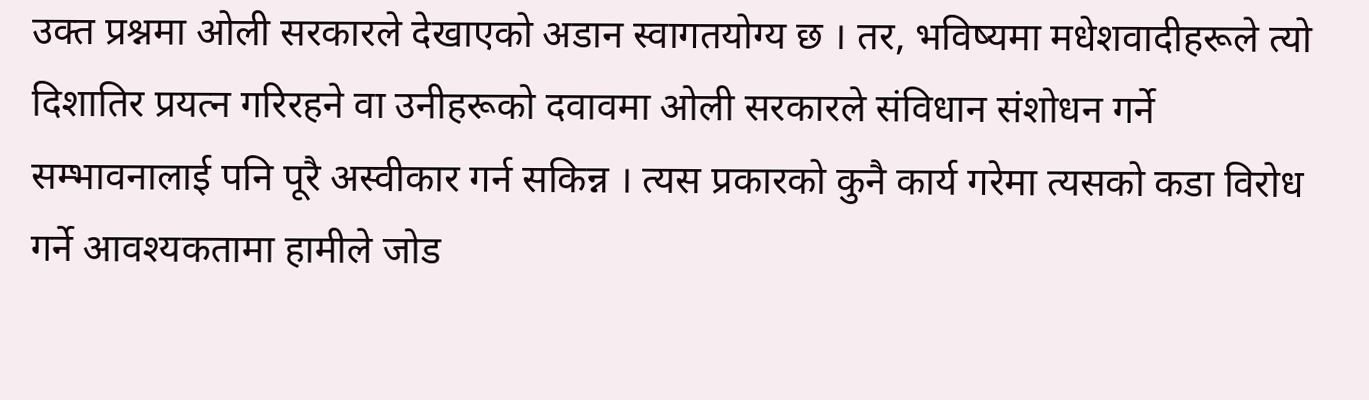उक्त प्रश्नमा ओली सरकारले देखाएको अडान स्वागतयोग्य छ । तर, भविष्यमा मधेशवादीहरूले त्यो दिशातिर प्रयत्न गरिरहने वा उनीहरूको दवावमा ओली सरकारले संविधान संशोधन गर्ने सम्भावनालाई पनि पूरै अस्वीकार गर्न सकिन्न । त्यस प्रकारको कुनै कार्य गरेमा त्यसको कडा विरोध गर्ने आवश्यकतामा हामीले जोड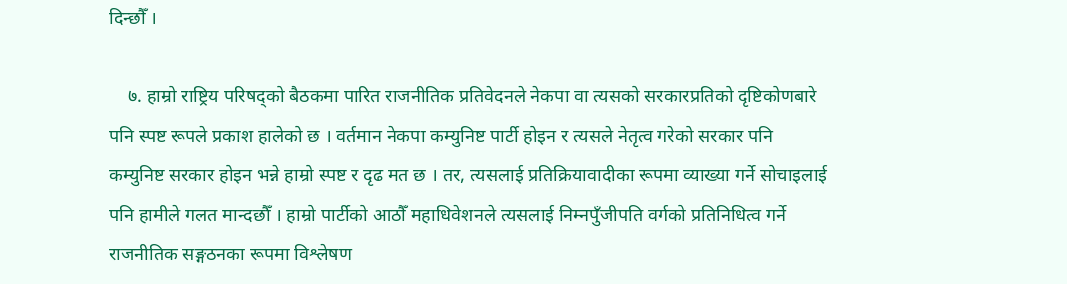दिन्छौँ ।

    ७. हाम्रो राष्ट्रिय परिषद्को बैठकमा पारित राजनीतिक प्रतिवेदनले नेकपा वा त्यसको सरकारप्रतिको दृष्टिकोणबारे पनि स्पष्ट रूपले प्रकाश हालेको छ । वर्तमान नेकपा कम्युनिष्ट पार्टी होइन र त्यसले नेतृत्व गरेको सरकार पनि कम्युनिष्ट सरकार होइन भन्ने हाम्रो स्पष्ट र दृढ मत छ । तर, त्यसलाई प्रतिक्रियावादीका रूपमा व्याख्या गर्ने सोचाइलाई पनि हामीले गलत मान्दछौँ । हाम्रो पार्टीको आठौँ महाधिवेशनले त्यसलाई निम्नपुँजीपति वर्गको प्रतिनिधित्व गर्ने राजनीतिक सङ्गठनका रूपमा विश्लेषण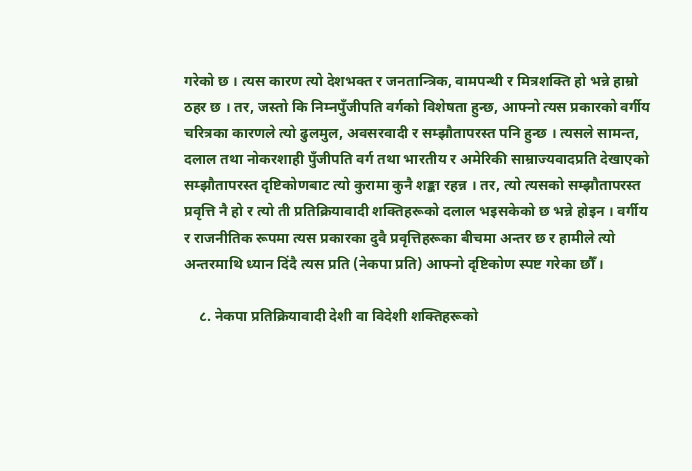गरेको छ । त्यस कारण त्यो देशभक्त र जनतान्त्रिक, वामपन्थी र मित्रशक्ति हो भन्ने हाम्रो ठहर छ । तर, जस्तो कि निम्नपुँजीपति वर्गको विशेषता हुन्छ, आफ्नो त्यस प्रकारको वर्गीय चरित्रका कारणले त्यो ढुलमुल, अवसरवादी र सम्झौतापरस्त पनि हुन्छ । त्यसले सामन्त, दलाल तथा नोकरशाही पुँजीपति वर्ग तथा भारतीय र अमेरिकी साम्राज्यवादप्रति देखाएको सम्झौतापरस्त दृष्टिकोणबाट त्यो कुरामा कुनै शङ्का रहन्न । तर, त्यो त्यसको सम्झौतापरस्त प्रवृत्ति नै हो र त्यो ती प्रतिक्रियावादी शक्तिहरूको दलाल भइसकेको छ भन्ने होइन । वर्गीय र राजनीतिक रूपमा त्यस प्रकारका दुवै प्रवृत्तिहरूका बीचमा अन्तर छ र हामीले त्यो अन्तरमाथि ध्यान दिंदै त्यस प्रति (नेकपा प्रति) आफ्नो दृष्टिकोण स्पष्ट गरेका छौँ ।

    ८. नेकपा प्रतिक्रियावादी देशी वा विदेशी शक्तिहरूको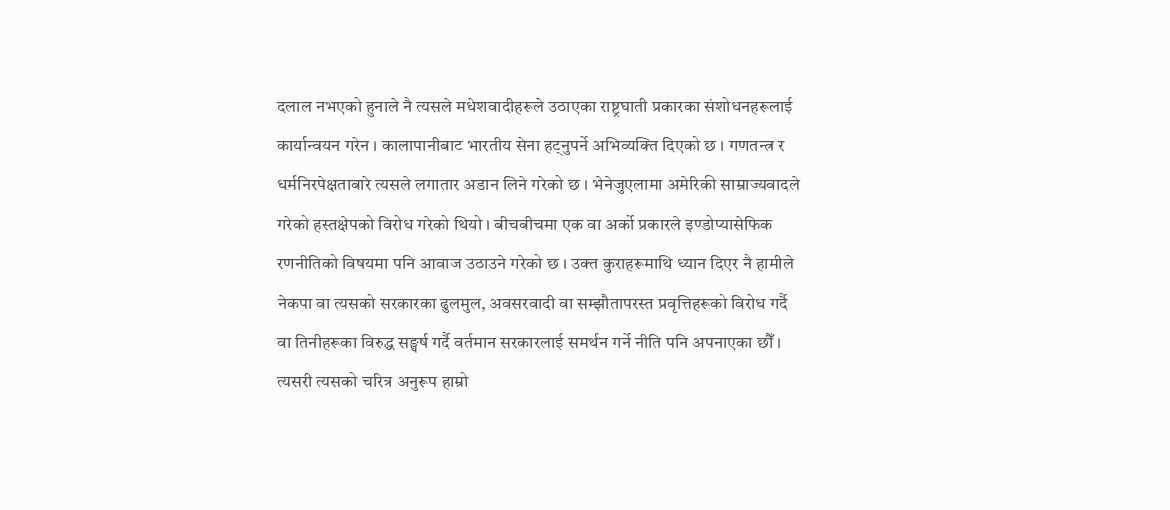दलाल नभएको हुनाले नै त्यसले मधेशवादीहरूले उठाएका राष्ट्रघाती प्रकारका संशोधनहरूलाई कार्यान्वयन गरेन । कालापानीबाट भारतीय सेना हट्नुपर्ने अभिव्यक्ति दिएको छ । गणतन्त्र र धर्मनिरपेक्षताबारे त्यसले लगातार अडान लिने गरेको छ । भेनेजुएलामा अमेरिकी साम्राज्यवादले गरेको हस्तक्षेपको विरोध गरेको थियो । बीचबीचमा एक वा अर्को प्रकारले इण्डोप्यासेफिक रणनीतिको विषयमा पनि आवाज उठाउने गरेको छ । उक्त कुराहरूमाथि ध्यान दिएर नै हामीले नेकपा वा त्यसको सरकारका ढुलमुल, अवसरवादी वा सम्झौतापरस्त प्रवृत्तिहरूको विरोध गर्दै वा तिनीहरूका विरुद्ध सङ्घर्ष गर्दै वर्तमान सरकारलाई समर्थन गर्ने नीति पनि अपनाएका छौँ । त्यसरी त्यसको चरित्र अनुरूप हाम्रो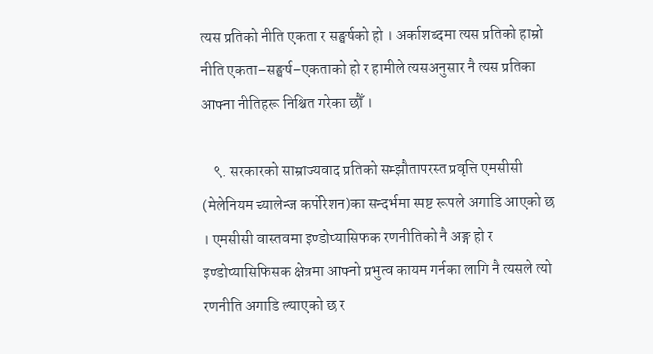त्यस प्रतिको नीति एकता र सङ्घर्षको हो । अर्काशब्दमा त्यस प्रतिको हाम्रो नीति एकता–सङ्घर्ष–एकताको हो र हामीले त्यसअनुसार नै त्यस प्रतिका आफ्ना नीतिहरू निश्चित गरेका छौँ ।

    ९. सरकारको साम्राज्यवाद प्रतिको सम्झौतापरस्त प्रवृत्ति एमसीसी (मेलेनियम च्यालेन्ज कर्पोरेशन)का सन्दर्भमा स्पष्ट रूपले अगाडि आएको छ । एमसीसी वास्तवमा इण्डोप्यासिफक रणनीतिको नै अङ्ग हो र इण्डोप्यासिफिसक क्षेत्रमा आफ्नो प्रभुत्व कायम गर्नका लागि नै त्यसले त्यो रणनीति अगाडि ल्याएको छ र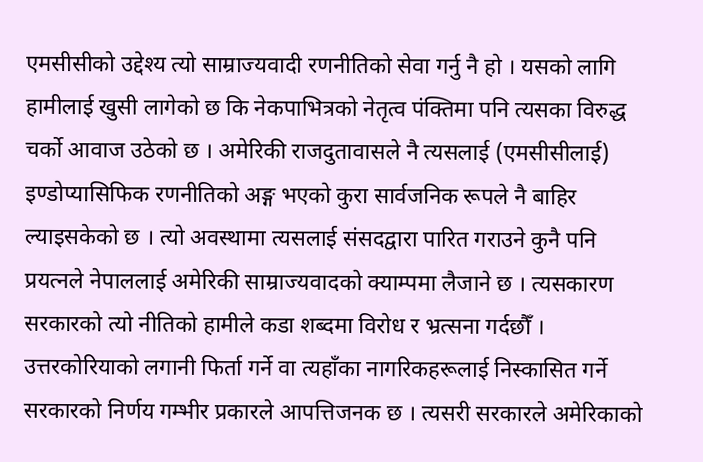एमसीसीको उद्देश्य त्यो साम्राज्यवादी रणनीतिको सेवा गर्नु नै हो । यसको लागि हामीलाई खुसी लागेको छ कि नेकपाभित्रको नेतृत्व पंक्तिमा पनि त्यसका विरुद्ध चर्को आवाज उठेको छ । अमेरिकी राजदुतावासले नै त्यसलाई (एमसीसीलाई) इण्डोप्यासिफिक रणनीतिको अङ्ग भएको कुरा सार्वजनिक रूपले नै बाहिर ल्याइसकेको छ । त्यो अवस्थामा त्यसलाई संसदद्वारा पारित गराउने कुनै पनि प्रयत्नले नेपाललाई अमेरिकी साम्राज्यवादको क्याम्पमा लैजाने छ । त्यसकारण सरकारको त्यो नीतिको हामीले कडा शब्दमा विरोध र भ्रत्सना गर्दछौँ । उत्तरकोरियाको लगानी फिर्ता गर्ने वा त्यहाँका नागरिकहरूलाई निस्कासित गर्ने सरकारको निर्णय गम्भीर प्रकारले आपत्तिजनक छ । त्यसरी सरकारले अमेरिकाको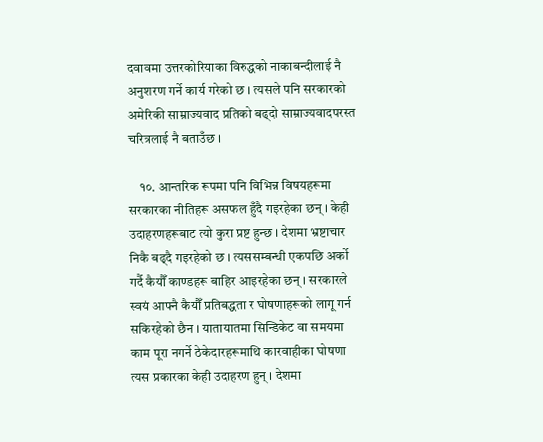दवावमा उत्तरकोरियाका विरुद्धको नाकाबन्दीलाई नै अनुशरण गर्ने कार्य गरेको छ । त्यसले पनि सरकारको अमेरिकी साम्राज्यवाद प्रतिको बढ्दो साम्राज्यवादपरस्त चरित्रलाई नै बताउँछ ।

    १०. आन्तरिक रूपमा पनि विभिन्न विषयहरूमा सरकारका नीतिहरू असफल हुँदै गइरहेका छन् । केही उदाहरणहरूबाट त्यो कुरा प्रष्ट हुन्छ । देशमा भ्रष्टाचार निकै बढ्दै गइरहेको छ । त्यससम्बन्धी एकपछि अर्को गर्दै कैयौँ काण्डहरू बाहिर आइरहेका छन् । सरकारले स्वयं आफ्नै कैयौँ प्रतिबद्धता र घोषणाहरूको लागू गर्न सकिरहेको छैन । यातायातमा सिन्डिकेट वा समयमा काम पूरा नगर्ने ठेकेदारहरूमाथि कारवाहीका घोषणा त्यस प्रकारका केही उदाहरण हुन् । देशमा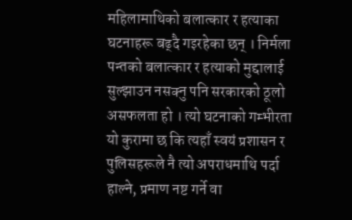महिलामाथिको बलात्कार र हत्याका घटनाहरू बढ्दै गइरहेका छन् । निर्मला पन्तको बलात्कार र हत्याको मुद्दालाई सुल्झाउन नसक्नु पनि सरकारको ठूलो असफलता हो । त्यो घटनाको गम्भीरता यो कुरामा छ कि त्यहाँ स्वयं प्रशासन र पुलिसहरूले नै त्यो अपराधमाथि पर्दा हाल्ने, प्रमाण नष्ट गर्ने वा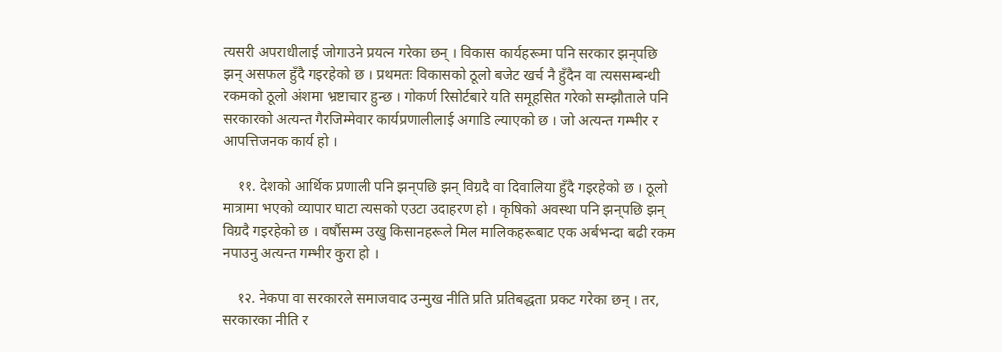त्यसरी अपराधीलाई जोगाउने प्रयत्न गरेका छन् । विकास कार्यहरूमा पनि सरकार झन्‌पछि झन् असफल हुँदै गइरहेको छ । प्रथमतः विकासको ठूलो बजेट खर्च नै हुँदैन वा त्यससम्बन्धी रकमको ठूलो अंशमा भ्रष्टाचार हुन्छ । गोकर्ण रिसोर्टबारे यति समूहसित गरेको सम्झौताले पनि सरकारको अत्यन्त गैरजिम्मेवार कार्यप्रणालीलाई अगाडि ल्याएको छ । जो अत्यन्त गम्भीर र आपत्तिजनक कार्य हो ।

    ११. देशको आर्थिक प्रणाली पनि झन्‌पछि झन् विग्रदै वा दिवालिया हुँदै गइरहेको छ । ठूलो मात्रामा भएको व्यापार घाटा त्यसको एउटा उदाहरण हो । कृषिको अवस्था पनि झन्‌पछि झन् विग्रदै गइरहेको छ । वर्षौसम्म उखु किसानहरूले मिल मालिकहरूबाट एक अर्बभन्दा बढी रकम नपाउनु अत्यन्त गम्भीर कुरा हो ।

    १२. नेकपा वा सरकारले समाजवाद उन्मुख नीति प्रति प्रतिबद्धता प्रकट गरेका छन् । तर, सरकारका नीति र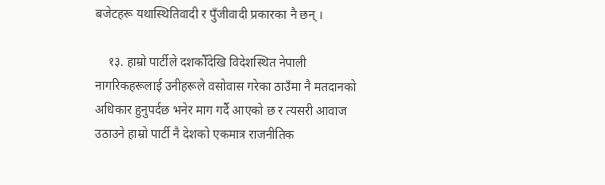बजेटहरू यथास्थितिवादी र पुँजीवादी प्रकारका नै छन् ।

    १३. हाम्रो पार्टीले दशकौँदेखि विदेशस्थित नेपाली नागरिकहरूलाई उनीहरूले वसोवास गरेका ठाउँमा नै मतदानको अधिकार हुनुपर्दछ भनेर माग गर्दै आएको छ र त्यसरी आवाज उठाउने हाम्रो पार्टी नै देशको एकमात्र राजनीतिक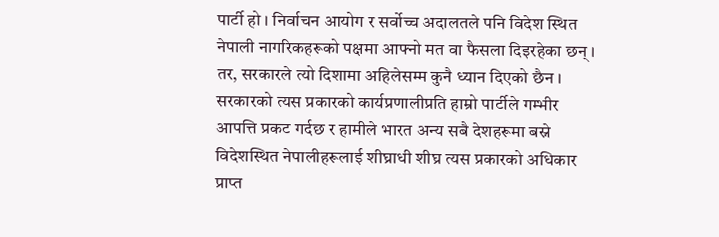पार्टी हो । निर्वाचन आयोग र सर्वोच्च अदालतले पनि विदेश स्थित नेपाली नागरिकहरूको पक्षमा आफ्नो मत वा फैसला दिइरहेका छन् । तर, सरकारले त्यो दिशामा अहिलेसम्म कुनै ध्यान दिएको छैन । सरकारको त्यस प्रकारको कार्यप्रणालीप्रति हाम्रो पार्टीले गम्भीर आपत्ति प्रकट गर्दछ र हामीले भारत अन्य सबै देशहरूमा बस्ने विदेशस्थित नेपालीहरूलाई शीघ्राधी शीघ्र त्यस प्रकारको अधिकार प्राप्त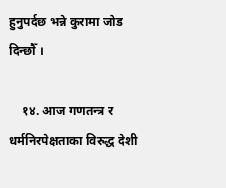हुनुपर्दछ भन्ने कुरामा जोड दिन्छौँ ।

    १४. आज गणतन्त्र र धर्मनिरपेक्षताका विरुद्ध देशी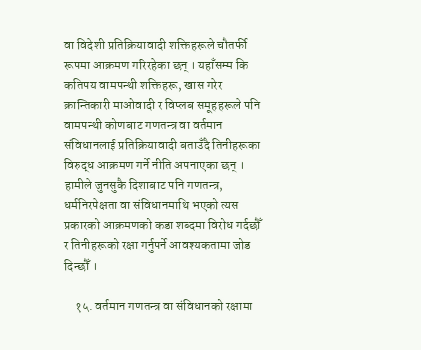वा विदेशी प्रतिक्रियावादी शक्तिहरूले चौतर्फी रूपमा आक्रमण गरिरहेका छन् । यहाँसम्म कि कतिपय वामपन्थी शक्तिहरू, खास गरेर क्रान्तिकारी माओवादी र विप्लब समूहहरूले पनि वामपन्थी कोणबाट गणतन्त्र वा वर्तमान संविधानलाई प्रतिक्रियावादी बताउँदै तिनीहरूका विरुद्ध आक्रमण गर्ने नीति अपनाएका छन् । हामीले जुनसुकै दिशाबाट पनि गणतन्त्र, धर्मनिरपेक्षता वा संविधानमाथि भएको त्यस प्रकारको आक्रमणको कडा शब्दमा विरोध गर्दछौँ र तिनीहरूको रक्षा गर्नुपर्ने आवश्यकतामा जोड दिन्छौँ ।

    १५. वर्तमान गणतन्त्र वा संविधानको रक्षामा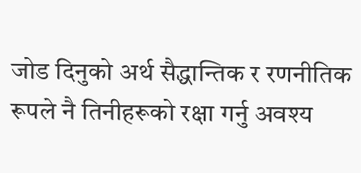जोड दिनुको अर्थ सैद्धान्तिक र रणनीतिक रूपले नै तिनीहरूको रक्षा गर्नु अवश्य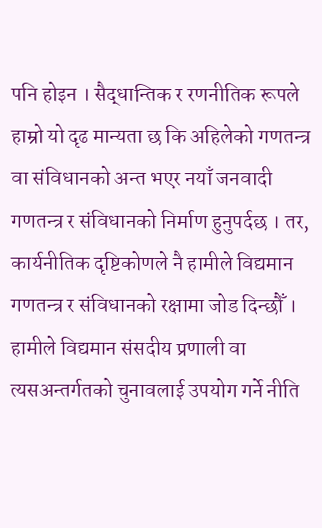पनि होइन । सैद्धान्तिक र रणनीतिक रूपले हाम्रो यो दृढ मान्यता छ कि अहिलेको गणतन्त्र वा संविधानको अन्त भएर नयाँ जनवादी गणतन्त्र र संविधानको निर्माण हुनुपर्दछ । तर, कार्यनीतिक दृष्टिकोणले नै हामीले विद्यमान गणतन्त्र र संविधानको रक्षामा जोड दिन्छौँ । हामीले विद्यमान संसदीय प्रणाली वा त्यसअन्तर्गतको चुनावलाई उपयोग गर्ने नीति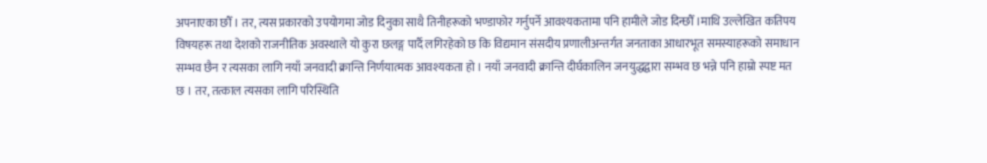अपनाएका छौँ । तर, त्यस प्रकारको उपयोगमा जोड दिनुका साथै तिनीहरूको भण्डाफोर गर्नुपर्ने आवश्यकतामा पनि हामीले जोड दिन्छौँ ।माथि उल्लेखित कतिपय विषयहरू तथा देशको राजनीतिक अवस्थाले यो कुरा छलङ्ग पार्दै लगिरहेको छ कि विद्यमान संसदीय प्रणालीअन्तर्गत जनताका आधारभूत समस्याहरूको समाधान सम्भव छैन र त्यसका लागि नयाँ जनवादी क्रान्ति निर्णयात्मक आवश्यकता हो । नयाँ जनवादी क्रान्ति दीर्घकालिन जनयुद्धद्वारा सम्भव छ भन्ने पनि हाम्रो स्पष्ट मत छ । तर, तत्काल त्यसका लागि परिस्थिति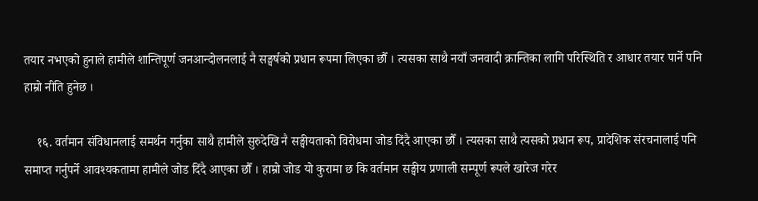तयार नभएको हुनाले हामीले शान्तिपूर्ण जनआन्दोलनलाई नै सङ्घर्षको प्रधान रूपमा लिएका छौँ । त्यसका साथै नयाँ जनवादी क्रान्तिका लागि परिस्थिति र आधार तयार पार्ने पनि हाम्रो नीति हुनेछ ।

    १६. वर्तमान संविधानलाई समर्थन गर्नुका साथै हामीले सुरुदेखि नै सङ्घीयताको विरोधमा जोड दिंदै आएका छौँ । त्यसका साथै त्यसको प्रधान रूप, प्रादेशिक संरचनालाई पनि समाप्त गर्नुपर्ने आवश्यकतामा हामीले जोड दिंदै आएका छौँ । हाम्रो जोड यो कुरामा छ कि वर्तमान सङ्घीय प्रणाली सम्पूर्ण रूपले खारेज गरेर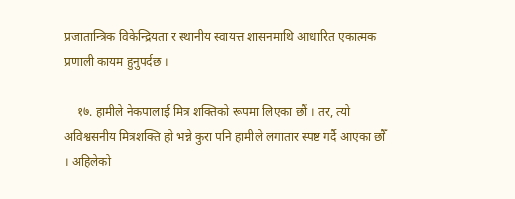प्रजातान्त्रिक विकेन्द्रियता र स्थानीय स्वायत्त शासनमाथि आधारित एकात्मक प्रणाली कायम हुनुपर्दछ ।

    १७. हामीले नेकपालाई मित्र शक्तिको रूपमा लिएका छौं । तर, त्यो अविश्वसनीय मित्रशक्ति हो भन्ने कुरा पनि हामीले लगातार स्पष्ट गर्दै आएका छौँ । अहिलेको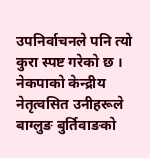उपनिर्वाचनले पनि त्यो कुरा स्पष्ट गरेको छ । नेकपाको केन्द्रीय नेतृत्वसित उनीहरूले बाग्लुङ बुर्तिवाङको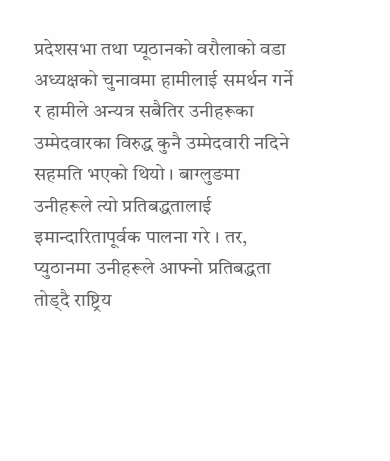प्रदेशसभा तथा प्यूठानको वरौलाको वडा अध्यक्षको चुनावमा हामीलाई समर्थन गर्ने र हामीले अन्यत्र सबैतिर उनीहरूका उम्मेदवारका विरुद्ध कुनै उम्मेदवारी नदिने सहमति भएको थियो । बाग्लुङमा उनीहरूले त्यो प्रतिबद्धतालाई इमान्दारितापूर्वक पालना गरे । तर, प्युठानमा उनीहरूले आफ्नो प्रतिबद्धता तोड्दै राष्ट्रिय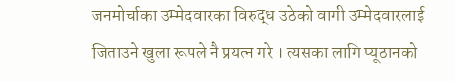जनमोर्चाका उम्मेदवारका विरुद्ध उठेको वागी उम्मेदवारलाई जिताउने खुला रूपले नै प्रयत्न गरे । त्यसका लागि प्यूठानको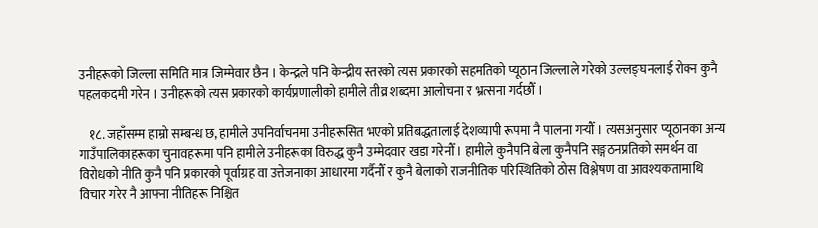उनीहरूको जिल्ला समिति मात्र जिम्मेवार छैन । केन्द्रले पनि केन्द्रीय स्तरको त्यस प्रकारको सहमतिको प्यूठान जिल्लाले गरेको उल्लङ्घनलाई रोक्न कुनै पहलकदमी गरेन । उनीहरूको त्यस प्रकारको कार्यप्रणालीको हामीले तीव्र शब्दमा आलोचना र भ्रत्सना गर्दछौँ ।

    १८. जहाँसम्म हाम्रो सम्बन्ध छ, हामीले उपनिर्वाचनमा उनीहरूसित भएको प्रतिबद्धतालाई देशव्यापी रूपमा नै पालना गर्‍यौँ । त्यसअनुसार प्यूठानका अन्य गाउँपालिकाहरूका चुनावहरूमा पनि हामीले उनीहरूका विरुद्ध कुनै उम्मेदवार खडा गरेनौँ । हामीले कुनैपनि बेला कुनैपनि सङ्गठनप्रतिको समर्थन वा विरोधको नीति कुनै पनि प्रकारको पूर्वाग्रह वा उत्तेजनाका आधारमा गर्दैनौँ र कुनै बेलाको राजनीतिक परिस्थितिको ठोस विश्लेषण वा आवश्यकतामाथि विचार गरेर नै आफ्ना नीतिहरू निश्चित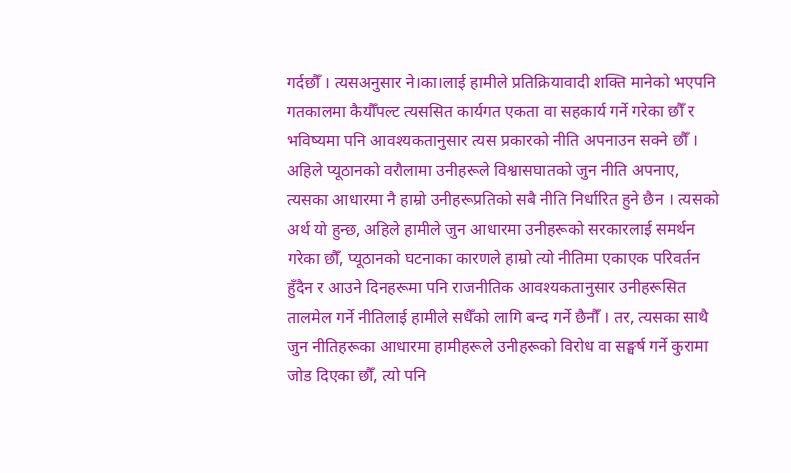गर्दछौँ । त्यसअनुसार ने।का।लाई हामीले प्रतिक्रियावादी शक्ति मानेको भएपनि गतकालमा कैयौँपल्ट त्यससित कार्यगत एकता वा सहकार्य गर्ने गरेका छौँ र भविष्यमा पनि आवश्यकतानुसार त्यस प्रकारको नीति अपनाउन सक्ने छौँ । अहिले प्यूठानको वरौलामा उनीहरूले विश्वासघातको जुन नीति अपनाए, त्यसका आधारमा नै हाम्रो उनीहरूप्रतिको सबै नीति निर्धारित हुने छैन । त्यसको अर्थ यो हुन्छ, अहिले हामीले जुन आधारमा उनीहरूको सरकारलाई समर्थन गरेका छौँ, प्यूठानको घटनाका कारणले हाम्रो त्यो नीतिमा एकाएक परिवर्तन हुँदैन र आउने दिनहरूमा पनि राजनीतिक आवश्यकतानुसार उनीहरूसित तालमेल गर्ने नीतिलाई हामीले सधैँको लागि बन्द गर्ने छैनौँ । तर, त्यसका साथै जुन नीतिहरूका आधारमा हामीहरूले उनीहरूको विरोध वा सङ्घर्ष गर्ने कुरामा जोड दिएका छौँ, त्यो पनि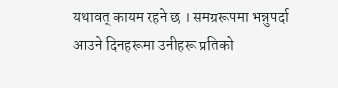यथावत् कायम रहने छ । समग्ररूपमा भन्नुपर्दा आउने दिनहरूमा उनीहरू प्रतिको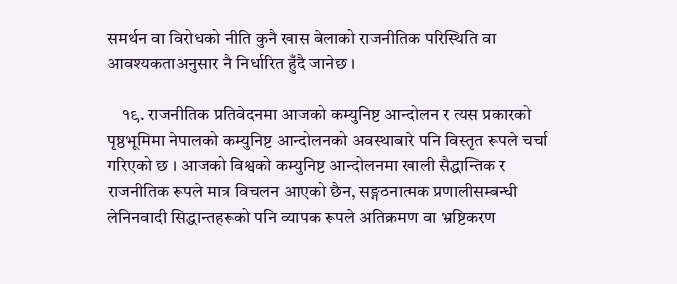समर्थन वा विरोधको नीति कुनै खास बेलाको राजनीतिक परिस्थिति वा आवश्यकताअनुसार नै निर्धारित हुँदै जानेछ ।

    १९. राजनीतिक प्रतिवेदनमा आजको कम्युनिष्ट आन्दोलन र त्यस प्रकारको पृष्ठभूमिमा नेपालको कम्युनिष्ट आन्दोलनको अवस्थाबारे पनि विस्तृत रूपले चर्चा गरिएको छ । आजको विश्वको कम्युनिष्ट आन्दोलनमा खाली सैद्धान्तिक र राजनीतिक रूपले मात्र विचलन आएको छैन, सङ्गठनात्मक प्रणालीसम्बन्धी लेनिनवादी सिद्धान्तहरूको पनि व्यापक रूपले अतिक्रमण वा भ्रष्टिकरण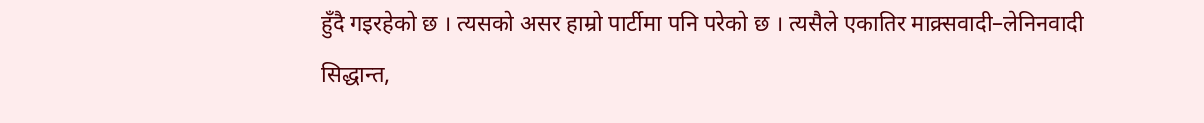हुँदै गइरहेको छ । त्यसको असर हाम्रो पार्टीमा पनि परेको छ । त्यसैले एकातिर माक्र्सवादी–लेनिनवादी सिद्धान्त,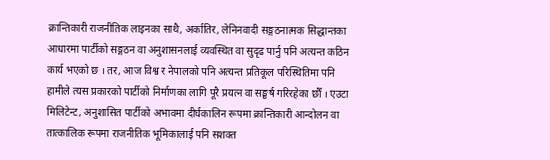क्रान्तिकारी राजनीतिक लाइनका साथै, अर्कातिर, लेनिनवादी सङ्गठनात्मक सिद्धान्तका आधारमा पार्टीको सङ्गठन वा अनुशासनलाई व्यवस्थित वा सुदृढ पार्नु पनि अत्यन्त कठिन कार्य भएको छ । तर, आज विश्व र नेपालको पनि अत्यन्त प्रतिकूल परिस्थितिमा पनि हामीले त्यस प्रकारको पार्टीको निर्माणका लागि पूरै प्रयत्न वा सङ्घर्ष गरिरहेका छौँ । एउटा मिलिटेन्ट, अनुशासित पार्टीको अभावमा दीर्घकालिन रूपमा क्रान्तिकारी आन्दोलन वा तात्कालिक रूपमा राजनीतिक भूमिकालाई पनि सशक्त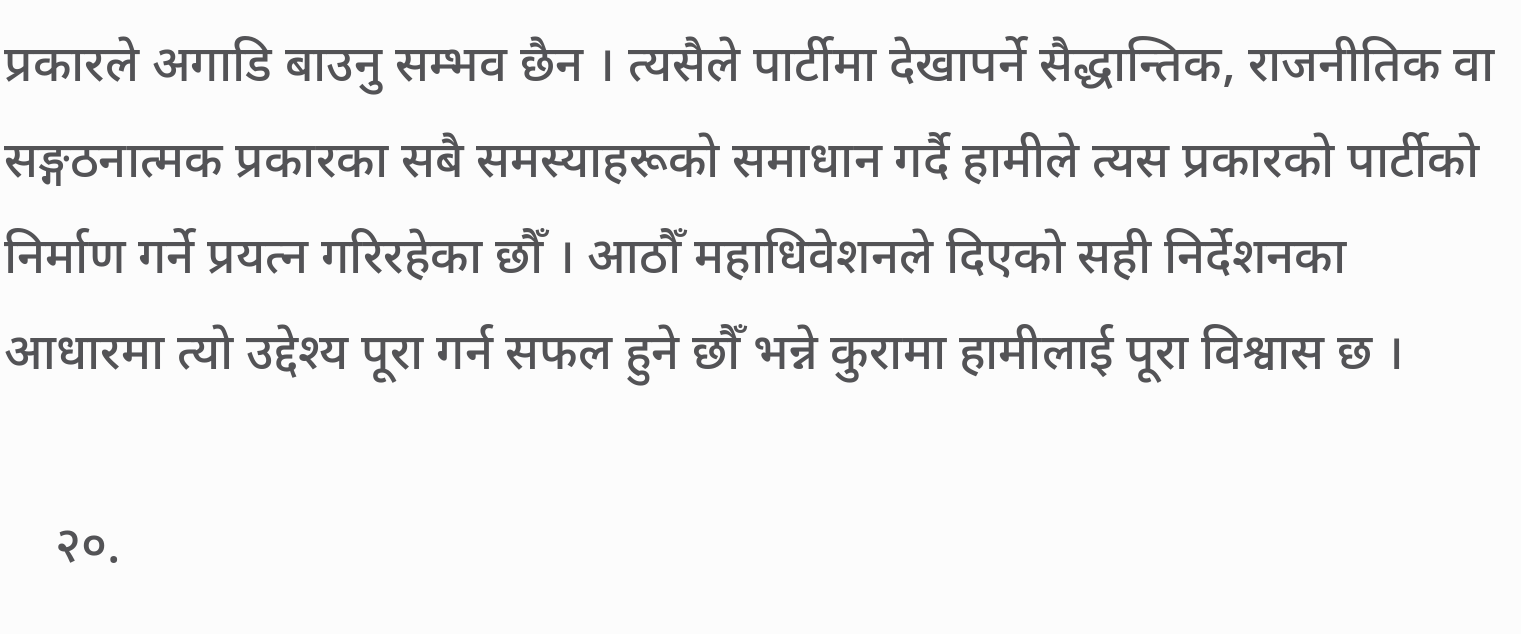प्रकारले अगाडि बाउनु सम्भव छैन । त्यसैले पार्टीमा देखापर्ने सैद्धान्तिक, राजनीतिक वा सङ्गठनात्मक प्रकारका सबै समस्याहरूको समाधान गर्दै हामीले त्यस प्रकारको पार्टीको निर्माण गर्ने प्रयत्न गरिरहेका छौँ । आठौँ महाधिवेशनले दिएको सही निर्देशनका आधारमा त्यो उद्देश्य पूरा गर्न सफल हुने छौँ भन्ने कुरामा हामीलाई पूरा विश्वास छ ।

    २०.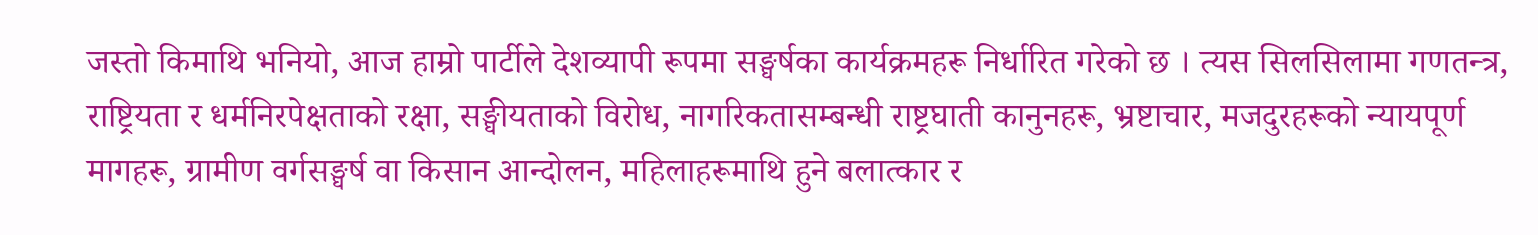जस्तो किमाथि भनियो, आज हाम्रो पार्टीले देशव्यापी रूपमा सङ्घर्षका कार्यक्रमहरू निर्धारित गरेको छ । त्यस सिलसिलामा गणतन्त्र, राष्ट्रियता र धर्मनिरपेक्षताको रक्षा, सङ्घीयताको विरोध, नागरिकतासम्बन्धी राष्ट्रघाती कानुनहरू, भ्रष्टाचार, मजदुरहरूको न्यायपूर्ण मागहरू, ग्रामीण वर्गसङ्घर्ष वा किसान आन्दोलन, महिलाहरूमाथि हुने बलात्कार र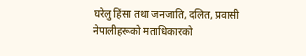घरेलु हिंसा तथा जनजाति, दलित, प्रवासी नेपालीहरूको मताधिकारको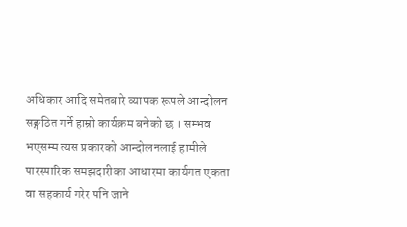अधिकार आदि समेतबारे व्यापक रूपले आन्दोलन सङ्गठित गर्ने हाम्रो कार्यक्रम बनेको छ । सम्भव भएसम्म त्यस प्रकारको आन्दोलनलाई हामीले पारस्पारिक समझदारीका आधारमा कार्यगत एकता वा सहकार्य गरेर पनि जाने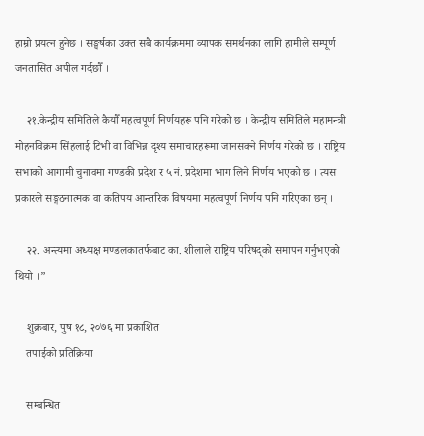हाम्रो प्रयत्न हुनेछ । सङ्घर्षका उक्त सबै कार्यक्रममा व्यापक समर्थनका लागि हामीले सम्पूर्ण जनतासित अपील गर्दछौँ ।

    २१.केन्द्रीय समितिले कैयौँ महत्वपूर्ण निर्णयहरू पनि गरेको छ । केन्द्रीय समितिले महामन्त्री मोहनविक्रम सिंहलाई टिभी वा विभिन्न दृश्य समाचारहरूमा जानसक्ने निर्णय गरेको छ । राष्ट्रिय सभाको आगामी चुनावमा गण्डकी प्रदेश र ५ नं. प्रदेशमा भाग लिने निर्णय भएको छ । त्यस प्रकारले सङ्गठनात्मक वा कतिपय आन्तरिक विषयमा महत्वपूर्ण निर्णय पनि गरिएका छन् ।

    २२. अन्त्यमा अध्यक्ष मण्डलकातर्फबाट का. शीलाले राष्ट्रिय परिषद्को समापन गर्नुभएको थियो ।”

    शुक्रबार, पुष १८, २०७६ मा प्रकाशित
    तपाईको प्रतिक्रिया

    सम्बन्धित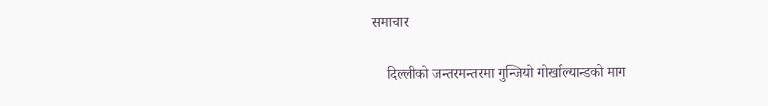समाचार

    दिल्लीको जन्तरमन्तरमा गुन्जियो गोर्खाल्यान्डको माग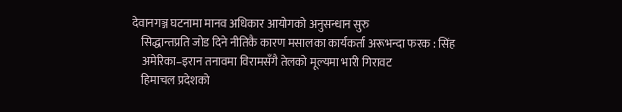देवानगञ्ज घटनामा मानव अधिकार आयोगको अनुसन्धान सुरु
    सिद्धान्तप्रति जोड दिने नीतिकै कारण मसालका कार्यकर्ता अरूभन्दा फरक : सिंह
    अमेरिका–इरान तनावमा विरामसँगै तेलको मूल्यमा भारी गिरावट
    हिमाचल प्रदेशको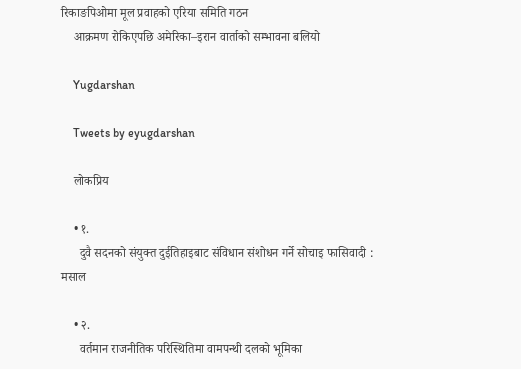रिकाङपिओमा मूल प्रवाहको एरिया समिति गठन
    आक्रमण रोकिएपछि अमेरिका–इरान वार्ताको सम्भावना बलियो

    Yugdarshan

    Tweets by eyugdarshan

    लोकप्रिय

    • १.
      दुवै सदनको संयुक्त दुईतिहाइबाट संविधान संशोधन गर्ने सोचाइ फासिवादी : मसाल

    • २.
      वर्तमान राजनीतिक परिस्थितिमा वामपन्थी दलको भूमिका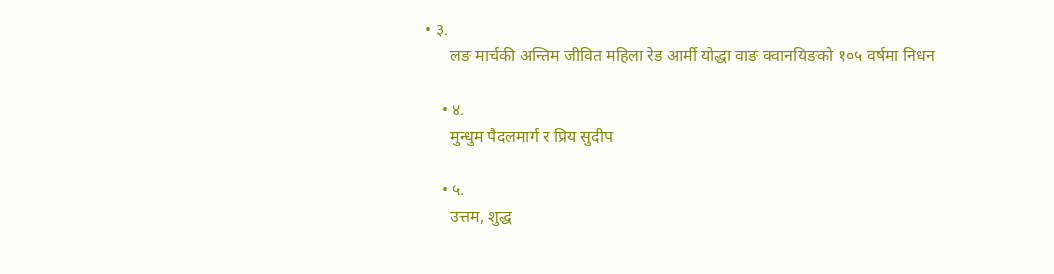• ३.
      लङ मार्चकी अन्तिम जीवित महिला रेड आर्मी योद्धा वाङ क्वानयिङको १०५ वर्षमा निधन

    • ४.
      मुन्धुम पैदलमार्ग र प्रिय सुदीप

    • ५.
      उत्तम, शुद्ध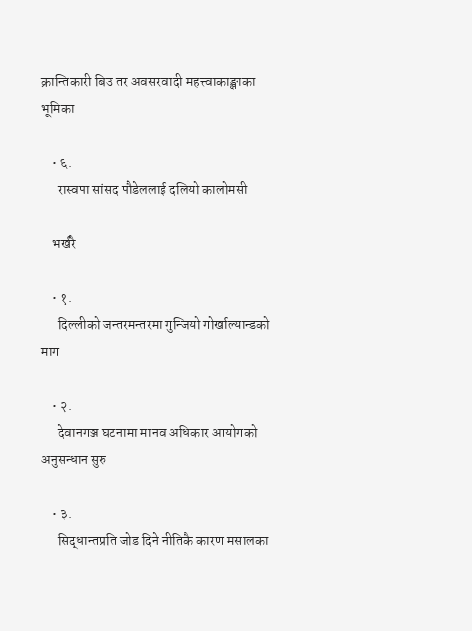क्रान्तिकारी बिउ तर अवसरवादी महत्त्वाकाङ्क्षाका भूमिका

    • ६.
      रास्वपा सांसद पौडेललाई दलियो कालोमसी

    भर्खरै

    • १.
      दिल्लीको जन्तरमन्तरमा गुन्जियो गोर्खाल्यान्डको माग

    • २.
      देवानगञ्ज घटनामा मानव अधिकार आयोगको अनुसन्धान सुरु

    • ३.
      सिद्धान्तप्रति जोड दिने नीतिकै कारण मसालका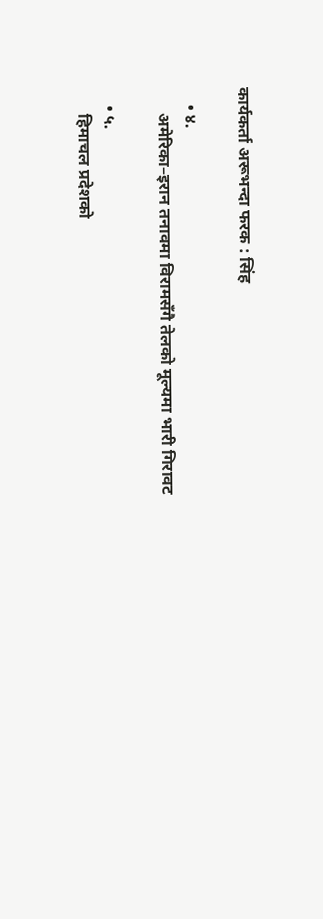कार्यकर्ता अरूभन्दा फरक : सिंह

    • ४.
      अमेरिका–इरान तनावमा विरामसँगै तेलको मूल्यमा भारी गिरावट

    • ५.
      हिमाचल प्रदेशको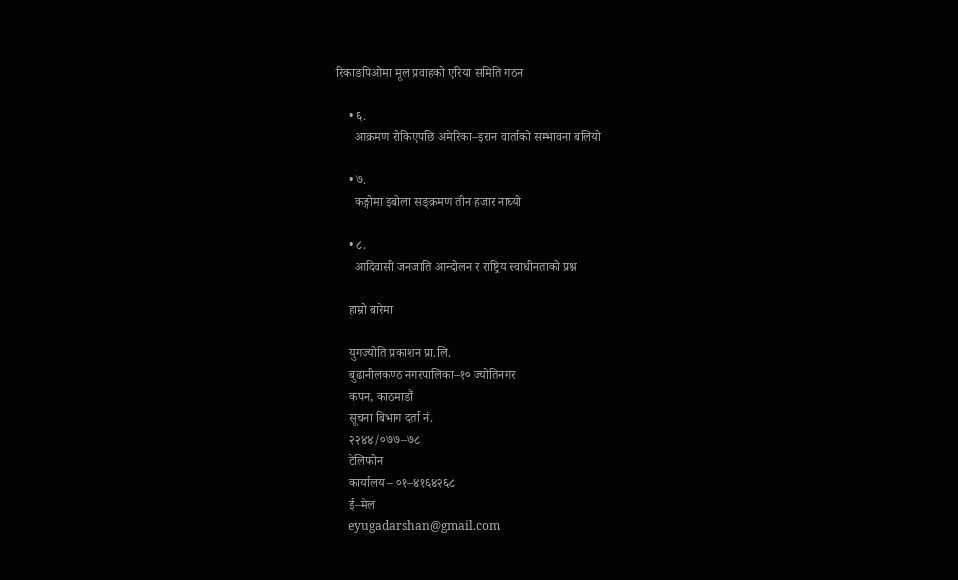रिकाङपिओमा मूल प्रवाहको एरिया समिति गठन

    • ६.
      आक्रमण रोकिएपछि अमेरिका–इरान वार्ताको सम्भावना बलियो

    • ७.
      कङ्गोमा इबोला सङ्क्रमण तीन हजार नाघ्यो

    • ८.
      आदिवासी जनजाति आन्दोलन र राष्ट्रिय स्वाधीनताको प्रश्न

    हाम्रो बारेमा

    युगज्योति प्रकाशन प्रा.लि.
    बुढानीलकण्ठ नगरपालिका–१० ज्योतिनगर
    कपन, काठमाडौं
    सूचना बिभाग दर्ता नं.
    २२४४/०७७–७८
    टेलिफोन
    कार्यालय – ०१–४१६४२६८
    ई–मेल
    eyugadarshan@gmail.com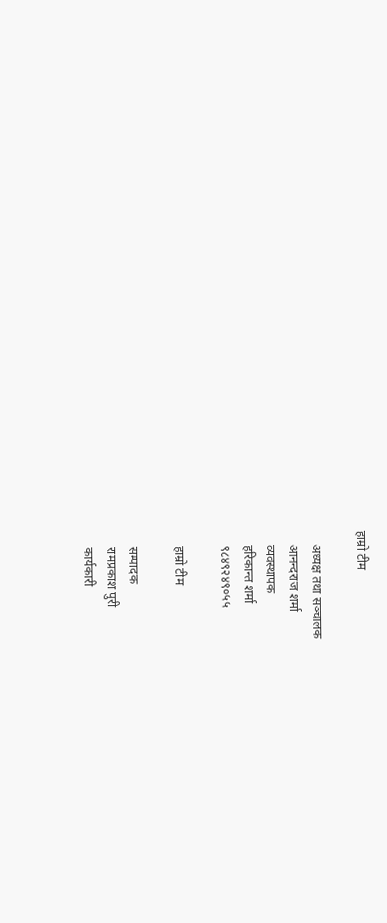हाम्रो टीम

    अध्यक्ष तथा सञ्चालक
    आनन्दराज शर्मा
    व्यवस्थापक
    हरिकान्त शर्मा
    ९८४९२४९०५५

    हाम्रो टीम

    सम्पादक
    रामप्रकाश पुरी
    कार्यकारी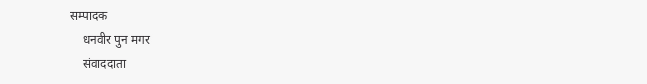सम्पादक
    धनवीर पुन मगर
    संवाददाता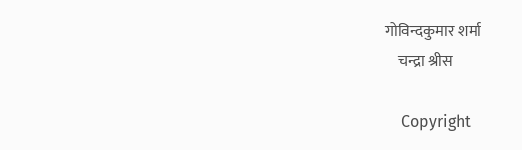गोविन्दकुमार शर्मा
    चन्द्रा श्रीस

    Copyright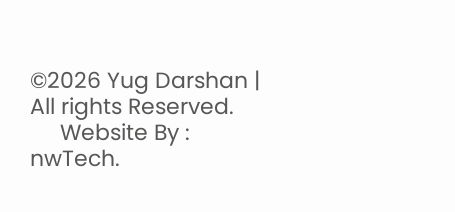©2026 Yug Darshan | All rights Reserved.
     Website By :  nwTech.